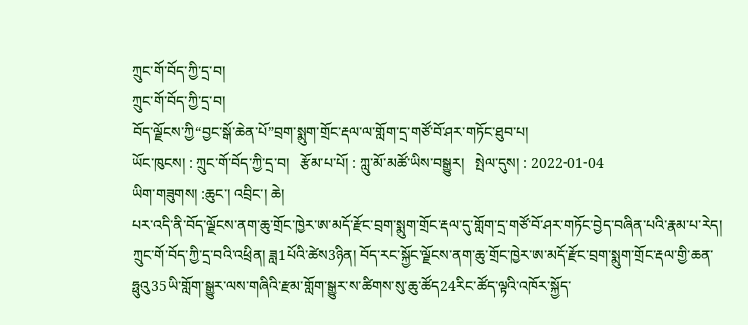ཀྲུང་གོ་བོད་ཀྱི་དྲ་བ།
ཀྲུང་གོ་བོད་ཀྱི་དྲ་བ།
བོད་ལྗོངས་ཀྱི“བྱང་སྒོ་ཆེན་པོ”བྲག་སྨུག་གྲོང་རྡལ་ལ་གློག་དྲ་གཙོ་བོ་ཤར་གཏོང་ཐུབ་པ།
ཡོང་ཁུངས། : ཀྲུང་གོ་བོད་ཀྱི་དྲ་བ།   རྩོམ་པ་པོ། : ཀླུ་མོ་མཚོ་ཡིས་བསྒྱུར།   སྤེལ་དུས། : 2022-01-04
ཡིག་གཟུགས། :ཆུང་། འབྲིང་། ཆེ།
པར་འདི་ནི་བོད་ལྗོངས་ནག་ཆུ་གྲོང་ཁྱེར་ཨ་མདོ་རྫོང་བྲག་སྨུག་གྲོང་རྡལ་དུ་གློག་དྲ་གཙོ་བོ་ཤར་གཏོང་བྱེད་བཞིན་པའི་རྣམ་པ་རེད།
ཀྲུང་གོ་བོད་ཀྱི་དྲ་བའི་འཕྲིན། ཟླ1པོའི་ཚེས3ཉིན། བོད་རང་སྐྱོང་ལྗོངས་ནག་ཆུ་གྲོང་ཁྱེར་ཨ་མདོ་རྫོང་བྲག་སྨུག་གྲོང་རྡལ་གྱི་ཆན་ཧྥུའུ35ཡི་གློག་སྒྱུར་ལས་གཞིའི་རྫམ་གློག་སྒྱུར་ས་ཚིགས་སུ་ཆུ་ཚོད24རིང་ཚོད་ལྟའི་འཁོར་སྐྱོད་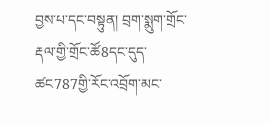བྱས་པ་དང་བསྟུན། བྲག་སྨུག་གྲོང་རྡལ་གྱི་གྲོང་ཚོ8དང་དུད་ཚང787གྱི་རོང་འབྲོག་མང་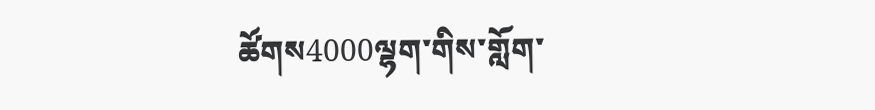ཚོགས4000ལྷག་གིས་གློག་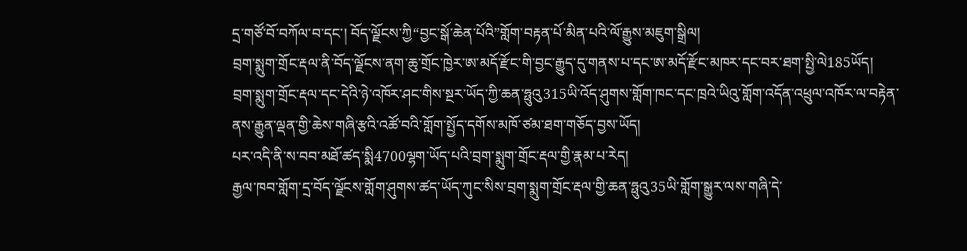དྲ་གཙོ་བོ་བཀོལ་བ་དང་། བོད་ལྗོངས་ཀྱི“བྱང་སྒོ་ཆེན་པོའི”གློག་བརྟན་པོ་མིན་པའི་ལོ་རྒྱུས་མཇུག་སྒྲིལ།
བྲག་སྨུག་གྲོང་རྡལ་ནི་བོད་ལྗོངས་ནག་ཆུ་གྲོང་ཁྱེར་ཨ་མདོ་རྫོང་གི་བྱང་རྒྱུད་དུ་གནས་པ་དང་ཨ་མདོ་རྫོང་མཁར་དང་བར་ཐག་སྤྱི་ལེ185ཡོད། བྲག་སྨུག་གྲོང་རྡལ་དང་དེའི་ཉེ་འཁོར་ཤང་གིས་སྔར་ཡོད་ཀྱི་ཆན་ཧྥུའུ315ཡི་འོད་ཤུགས་གློག་ཁང་དང་ཁྲའེ་ཡིའུ་གློག་འདོན་འཕྲུལ་འཁོར་ལ་བརྟེན་ནས་རྒྱུན་ལྡན་གྱི་ཆེས་གཞི་རྩའི་འཚོ་བའི་གློག་སྤྱོད་དགོས་མཁོ་ཙམ་ཐག་གཅོད་བྱས་ཡོད།
པར་འདི་ནི་ས་བབ་མཐོ་ཚད་སྨི4700ལྷག་ཡོད་པའི་བྲག་སྨུག་གྲོང་རྡལ་གྱི་རྣམ་པ་རེད།
རྒྱལ་ཁབ་གློག་དྲ་བོད་ལྗོངས་གློག་ཤུགས་ཚད་ཡོད་ཀུང་སིས་བྲག་སྨུག་གྲོང་རྡལ་གྱི་ཆན་ཧྥུའུ35ཡི་གློག་སྒྱུར་ལས་གཞི་དེ་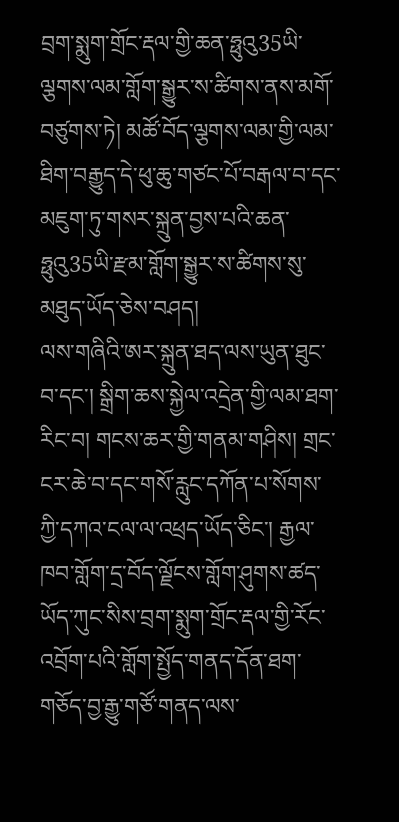བྲག་སྨུག་གྲོང་རྡལ་གྱི་ཆན་ཧྥུའུ35ཡི་ལྕགས་ལམ་གློག་སྒྱུར་ས་ཚིགས་ནས་མགོ་བཙུགས་ཏེ། མཚོ་བོད་ལྕགས་ལམ་གྱི་ལམ་ཐིག་བརྒྱུད་དེ་ཕུ་ཆུ་གཙང་པོ་བརྒལ་བ་དང་མཇུག་ཏུ་གསར་སྐྲུན་བྱས་པའི་ཆན་ཧྥུའུ35ཡི་རྫམ་གློག་སྒྱུར་ས་ཚིགས་སུ་མཐུད་ཡོད་ཅེས་བཤད།
ལས་གཞིའི་ཨར་སྐྲུན་ཐད་ལས་ཡུན་ཐུང་བ་དང་། སྒྲིག་ཆས་སྐྱེལ་འདྲེན་གྱི་ལམ་ཐག་རིང་བ། གངས་ཆར་གྱི་གནམ་གཤིས། གྲང་ངར་ཆེ་བ་དང་གསོ་རླུང་དཀོན་པ་སོགས་ཀྱི་དཀའ་ངལ་ལ་འཕྲད་ཡོད་ཅིང་། རྒྱལ་ཁབ་གློག་དྲ་བོད་ལྗོངས་གློག་ཤུགས་ཚད་ཡོད་ཀུང་སིས་བྲག་སྨུག་གྲོང་རྡལ་གྱི་རོང་འབྲོག་པའི་གློག་སྤྱོད་གནད་དོན་ཐག་གཅོད་བྱ་རྒྱུ་གཙོ་གནད་ལས་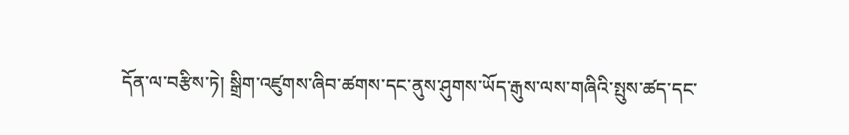དོན་ལ་བརྩིས་ཏེ། སྒྲིག་འཛུགས་ཞིབ་ཚགས་དང་ནུས་ཤུགས་ཡོད་རྒུས་ལས་གཞིའི་སྤུས་ཚད་དང་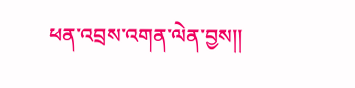ཕན་འབྲས་འགན་ལེན་བྱས།།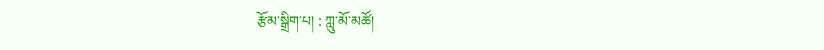རྩོམ་སྒྲིག་པ། : ཀླུ་མོ་མཚོ།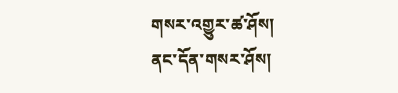གསར་འགྱུར་ཚ་ཤོས།
ནང་དོན་གསར་ཤོས།